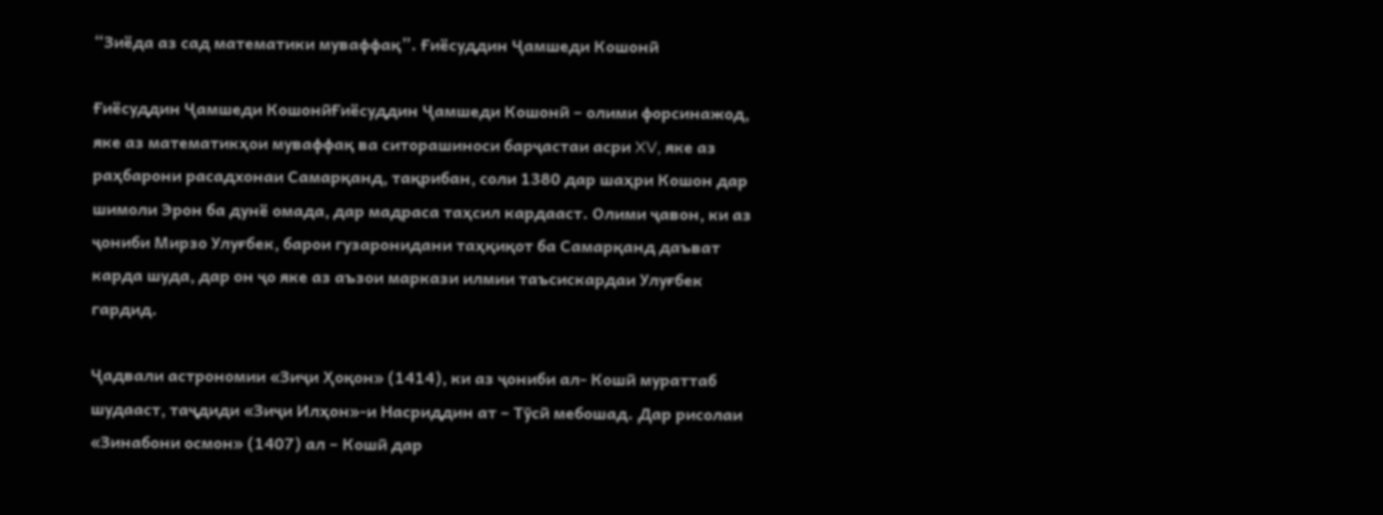“Зиёда аз сад математики муваффақ”. Ғиёсуддин Ҷамшеди Кошонӣ

Ғиёсуддин Ҷамшеди КошонӣҒиёсуддин Ҷамшеди Кошонӣ – олими форсинажод, яке аз математикҳои муваффақ ва ситорашиноси барҷастаи асри XV, яке аз раҳбарони расадхонаи Самарқанд, тақрибан, соли 1380 дар шаҳри Кошон дар шимоли Эрон ба дунё омада, дар мадраса таҳсил кардааст. Олими ҷавон, ки аз ҷониби Мирзо Улуғбек, барои гузаронидани таҳқиқот ба Самарқанд даъват карда шуда, дар он ҷо яке аз аъзои маркази илмии таъсискардаи Улуғбек гардид.

Ҷадвали астрономии «Зиҷи Ҳоқон» (1414), ки аз ҷониби ал- Кошӣ мураттаб шудааст, таҷдиди «Зиҷи Илҳон»-и Насриддин ат – Тўсӣ мебошад. Дар рисолаи «Зинабони осмон» (1407) ал – Кошӣ дар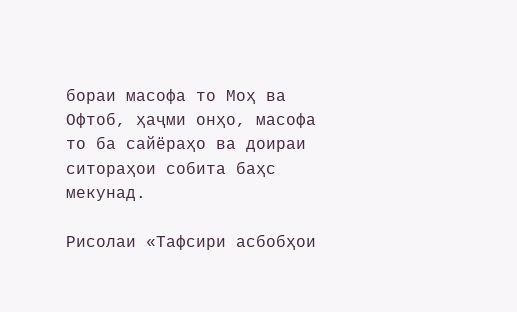бораи масофа то Моҳ ва Офтоб, ҳаҷми онҳо, масофа то ба сайёраҳо ва доираи ситораҳои собита баҳс мекунад.

Рисолаи «Тафсири асбобҳои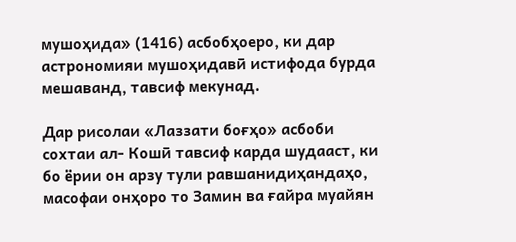мушоҳида» (1416) асбобҳоеро, ки дар астрономияи мушоҳидавӣ истифода бурда мешаванд, тавсиф мекунад.

Дар рисолаи «Лаззати боғҳо» асбоби сохтаи ал- Кошӣ тавсиф карда шудааст, ки бо ёрии он арзу тули равшанидиҳандаҳо, масофаи онҳоро то Замин ва ғайра муайян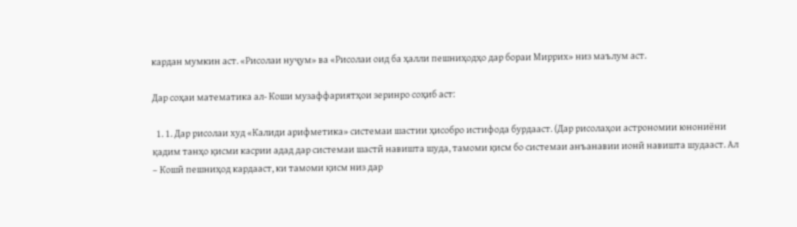кардан мумкин аст. «Рисолаи нуҷум» ва «Рисолаи оид ба ҳалли пешниҳодҳо дар бораи Миррих» низ маълум аст.

Дар соҳаи математика ал- Коши музаффариятҳои зеринро соҳиб аст:

  1. 1. Дар рисолаи худ «Калиди арифметика» системаи шастии ҳисобро истифода бурдааст. (Дар рисолаҳои астрономии юнониёни қадим танҳо қисми касрии адад дар системаи шастӣ навишта шуда, тамоми қисм бо системаи анъанавии ионӣ навишта шудааст. Ал – Кошӣ пешниҳод кардааст, ки тамоми қисм низ дар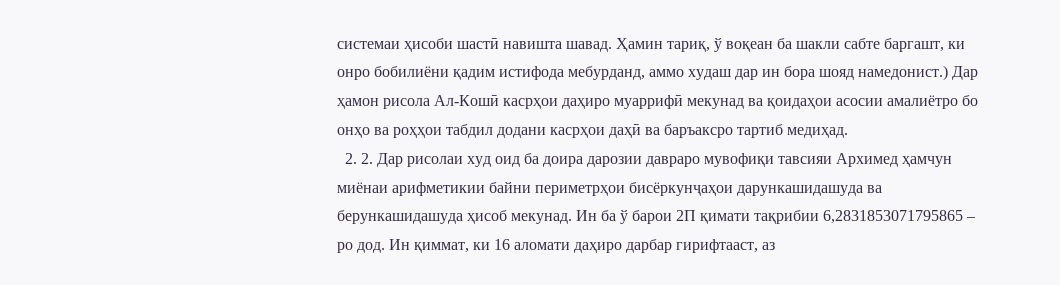системаи ҳисоби шастӣ навишта шавад. Ҳамин тариқ, ў воқеан ба шакли сабте баргашт, ки онро бобилиёни қадим истифода мебурданд, аммо худаш дар ин бора шояд намедонист.) Дар ҳамон рисола Ал-Кошӣ касрҳои даҳиро муаррифӣ мекунад ва қоидаҳои асосии амалиётро бо онҳо ва роҳҳои табдил додани касрҳои даҳӣ ва баръаксро тартиб медиҳад.
  2. 2. Дар рисолаи худ оид ба доира дарозии давраро мувофиқи тавсияи Архимед ҳамчун миёнаи арифметикии байни периметрҳои бисёркунҷаҳои дарункашидашуда ва берункашидашуда ҳисоб мекунад. Ин ба ў барои 2П қимати тақрибии 6,2831853071795865 – ро дод. Ин қиммат, ки 16 аломати даҳиро дарбар гирифтааст, аз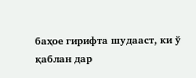баҳое гирифта шудааст, ки ў қаблан дар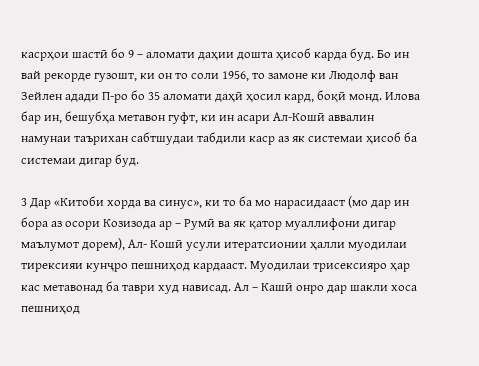касрҳои шастӣ бо 9 – аломати даҳии дошта ҳисоб карда буд. Бо ин вай рекорде гузошт, ки он то соли 1956, то замоне ки Людолф ван Зейлен адади П-ро бо 35 аломати даҳӣ ҳосил кард, боқӣ монд. Илова бар ин, бешубҳа метавон гуфт, ки ин асари Ал-Кошӣ аввалин намунаи таърихан сабтшудаи табдили каср аз як системаи ҳисоб ба системаи дигар буд.

3 Дар «Китоби хорда ва синус», ки то ба мо нарасидааст (мо дар ин бора аз осори Козизода ар – Румӣ ва як қатор муаллифони дигар маълумот дорем), Ал- Кошӣ усули итератсионии ҳалли муодилаи тирексияи кунҷро пешниҳод кардааст. Муодилаи трисексияро ҳар кас метавонад ба таври худ нависад. Ал – Кашӣ онро дар шакли хоса пешниҳод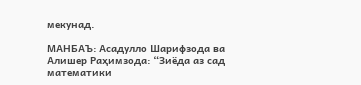мекунад.

МАНБАЪ: Асадулло Шарифзода ва Алишер Раҳимзода: “Зиёда аз сад математики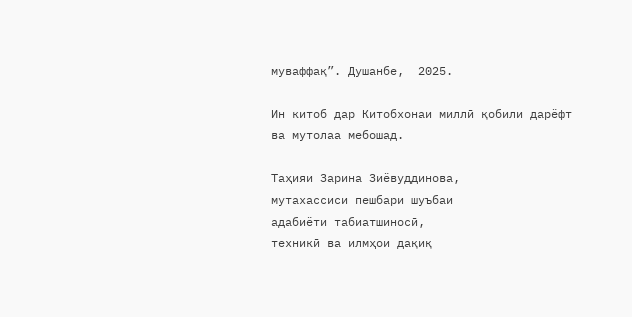муваффақ”. Душанбе,  2025.

Ин китоб дар Китобхонаи миллӣ қобили дарёфт ва мутолаа мебошад.

Таҳияи Зарина Зиёвуддинова,
мутахассиси пешбари шуъбаи
адабиёти табиатшиносӣ,
техникӣ ва илмҳои дақиқ